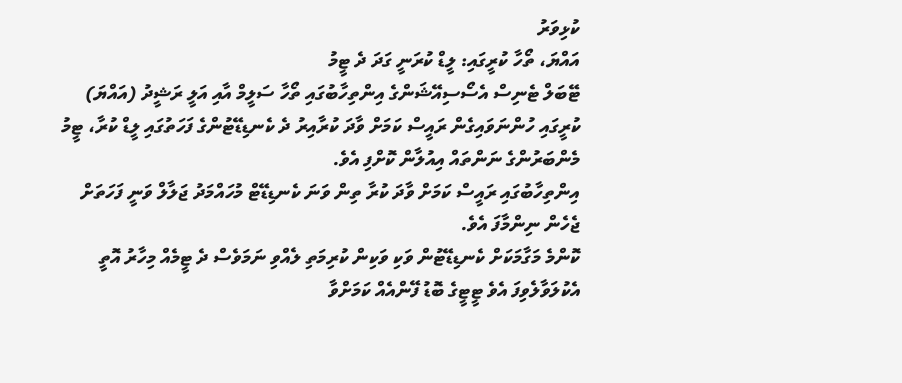ކުޅިވަރު
އައްޔަ، ތޯހާ ކުރީގައި: ލީޑް ކުރަނީ ގަދަ ދެ ޓީމު
ޓޭބަލް ޓެނިސް އެސޯސިއޭޝަންގެ އިންތިހާބުގައި ތޯހާ ސަލީމް އާއި އަލީ ރަޝީދު (އައްޔަ) ކުރީގައި ހުންނަވައިގެން ރައީސް ކަމަށް ވާދަ ކުރާއިރު ދެ ކެނޑިޑޭޓުންގެ ފަހަތުގައި ލީޑް ކުރާ، ޓީމު މެންބަރުންގެ ނަންތައް އިއުލާން ކޮށްފި އެވެ.
އިންތިހާބުގައި ރައީސް ކަމަށް ވާދަ ކުރާ ތިން ވަނަ ކެނޑިޑޭޓް މުހައްމަދު ޖަލާލް ވަނީ ފަހަތަށް ޖެހެން ނިންމާފަ އެވެ.
ކޮންމެ މަގާމަކަށް ކެނޑިޑޭޓުން ވަކި ވަކިން ކުރިމަތި ލެއްވި ނަމަވެސް ދެ ޓީމެއް މިހާރު އޮތީ އެކުލަވާލެވިފަ އެވެ ޓީޓީގެ ބޮޑު ފޭންއެއް ކަމަށްވާ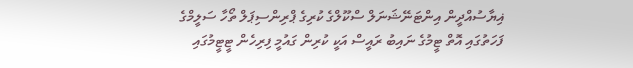ޣިޔާސުއްދީން އިންޓަނޭޝަނަލް ސްކޫލްގެ ކުރިގެ ޕްރިންސިޕަލް ތޯހާ ސަލީމްގެ ފަހަތުގައި އޮތް ޓީމުގެ ނައިބު ރައީސް އަކީ ކުރިން ގައުމީ ފިރިހެން ޓީޓީމުގައި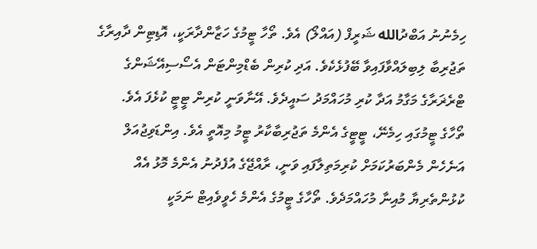ހިމެނުނު އަބްދުالله ޝަރީފް (އައްލޯ) އެވެ. ތޯހާ ޓީމުގެ ހަޒާންދާރަކީ، އޮޑިޓިން ދާއިރާގެ ތަޖުރިބާ ލިބިލައްވާފައިވާ ބޭފުޅެކެވެ. އަދި ކުރިން ބެޑްމިންޓަން އެސޯސިއޭޝަންގެ ޓްރެޜަރާގެ މަގާމު އަދާ ކުރި މުހައްމަދު ސައީދެވެ. އޭނާވަނީ ކުރިން ޓީޓީ ކުޅެފަ އެވެ.
ތޯހާގެ ޓީމުގައި ހިމެނޭ، ޓީޓީގެ އެންމެ ތަޖުރިބާކާރު ޓީމު މިއޮތީ އެވެ. އިންޑަވިޖުއަލް އަނެހެން މެންބަރުކަމަށް ކުރިމަތިލާފައި ވަނީ، ރާއްޖޭގެ އުފެދުނު އެންމެ މޮޅު އެއް ކުޅުންތެރިޔާ މުއިނާ މުހައްމަދެވެ. ތޯހާގެ ޓީމުގެ އެންމެ ހެވީވެއިޓް ނަމަކީ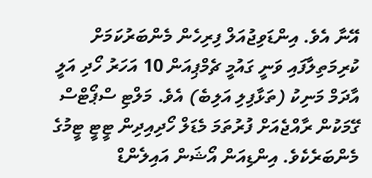އޭނާ އެވެ. އިންޑަވިޖުއަލް ފިރިހެން މެންބަރުކަމަށް ކުރިމަތިލާފައި ވަނީ ގައުމީ ޗެމްޕިއަން 10 އަހަރު ހޯދި އަލީ އާދަމް މަނިކު (ތަޅާފިލި އަލިބެ) އެވެ. މަލްޓި ސްޕޯޓްސް ގޭމަކުން ރާއްޖެއަށް ފުރުތަމަ މެޑަލް ހޯދިއިދިން ޓީޓީ ޓީމުގެ މެންބަރެކެވެ. އިންޑިއަން އޯޝަން އައިލެންޑް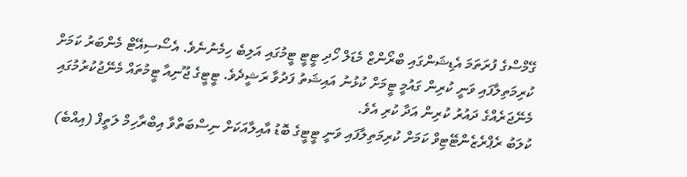ގޭމްސްގެ ފުރަތަމަ އެޑިޝަންގައި ބްރޯންޒް މެޑަލް ހޯދި ޓީޓީ ޓީމުގައި އަލިބެ ހިމެނުނެވެ. އެސޯސިއޭޓް މެންބަރު ކަމަށް ކުރިމަތިލާފައި ވަނީ ކުރިން ގައުމީ ޓީމަށް ކުޅުނު އައިޝަތު ފަދުވާ ރަޝީދެވެ. ޓީޓީގެ ޖޫނިއާ ޓީމުތައް މެނޭޖުކުރުމުގައި މެނޭޖަރެއްގެ ދައުރު ކުރިން އަދާ ކުރި އެވެ.
ކުލަބު ރެޕްރެޒެންޓޭޓިވް ކަމަށް ކުރިމަތިލާފައި ވަނީ ޓީޓީގެ ބޮޑު އާއިލާއަކަށް ނިސްބަތްވާ އިބްރާހިމް ލަތީފް (އިއްބެ)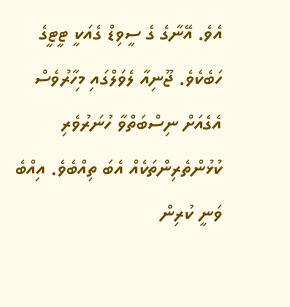އެވެ. އޭނާގެ ގެ ސީވިޑް ގެއަކީ ޓީޓީގެ ހަބެކެވެ. ޖޫނިއާ ލެވަލްގައި މިހާރުވެސް އެގެއަށް ނިސްބަތްވާ ހުނަރުވެރި ކުޅުންތެރިންތަކެއް އެބަ ތިއްބެވެ. އިއްބެ ވަނީ ކުރިން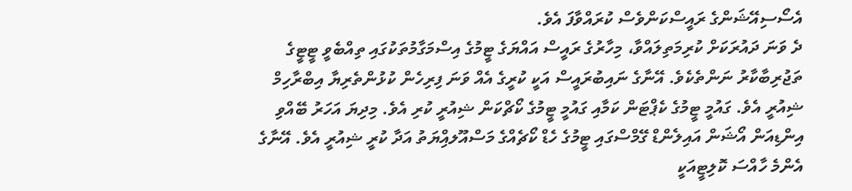އެސޯސިއޭޝަންގެ ރައީސްކަންވެސް ކުރައްވާފަ އެވެ.
ދެ ވަނަ ދައުރަކަށް ކުރިމަތިލައްވާ، މިހާރުގެ ރައީސް އައްޔަގެ ޓީމުގެ އިސްމަގާމުތަކުގައި ތިއްބެވީ ޓީޓީގެ ތަޖުރިބާކާރު ނަންތެކެވެ. އޭނާގެ ނައިބުރައީސް އަކީ ކުރީގެ އެއް ވަނަ ފިރިހެން ކުޅުންތެރިޔާ އިބްރާހިމް ޝިއުރީ އެވެ. ގައުމީ ޓީމުގެ ކެޕްޓަން ކަމާއި ގައުމީ ޓީމުގެ ކޯޗްކަން ޝިއުރީ ކުރި އެވެ. މިދިޔަ އަހަރު ބޭއްވި އިންޑިއަން އޯޝަން އައިލެންޑް ގޭމްސްގައި ޓީމުގެ ހެޑް ކޯޗެއްގެ މަސްއޫލއިްޔަތު އަދާ ކުރީ ޝިއުރީ އެވެ. އޭނާގެ އެންމެ ހާއްސަ ކޮލިޓީއަކީ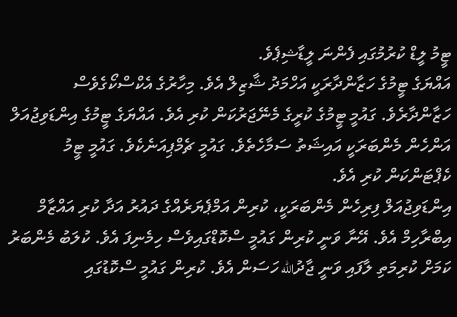ޓީމު ލީޑް ކުރުމުގައި ފެންނަ ލީޑާޝިޕެވެ.
އައްޔަގެ ޓީމުގެ ހަޒާންދާރަކީ އަހްމަދު ޝާޒިލް އެވެ. މިހާރުގެ އެކްސްކޯގެވެސް ހަޒާންދާރެވެ. ގައުމީ ޓީމުގެ ކުރީގެ މެނޭޖަރުކަން ކުރި އެވެ. އައްޔަގެ ޓީމުގެ އިންޑަވިޖުއަލް އަންހެން މެންބަރަކީ އައިޝަތު ސަމާހެތެވެ. ގައުމީ ޗެމްޕިއަނެކެވެ. ގައުމީ ޓީމު ކެޕްޓަންކަން ކުރި އެވެ.
އިންޑަވިޖުއަލް ފިރިހެން މެންބަރަކީ، ކުރިން އަމްޕެޔަރެއްގެ ދައުރު އަދާ ކުރި އައްޒާމް އިބްރާހިމް އެވެ. އޭނާ ވަނީ ކުރިން ގައުމީ ސްކޮޑްގައިވެސް ހިމެނިފަ އެވެ. ކުލަބު މެންބަރު ކަމަށް ކުރިމަތި ލާފައި ވަނީ ޖާދުالله ހަސަން އެވެ. ކުރިން ގައުމީ ސްކޮޑުގައި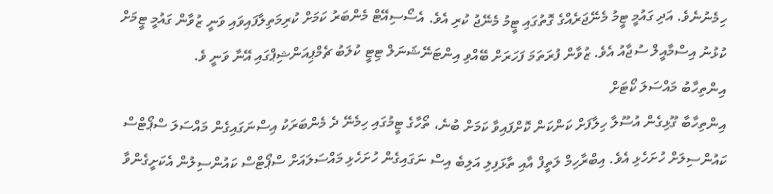ހިމެނުނެވެ. އަދި ގައުމީ ޓީމު މެނޭޖަރެއްގެ ގޮތުގައި ޓީމު މެނޭޖު ކުރި އެވެ. އެސޯސިއޭޓް މެންބަރު ކަމަށް ކުރިމަތިލާފައިވައި ވަނީ ޒުވާން ގައުމީ ޓީމަށް ކުޅުނު އިސްމާއީލް ސުޖާއު އެވެ. ޒުވާން ފުރަތަމަ ފަހަރަށް ބޭއްވި އިންޓަނޭޝަނަލް ޓިޓީ ކުލަބު ޗެމްޕިއަންޝިޕްގައި އޭނާ ވަނީ ވެ.
އިންތިހާބު މައްސަލަ ކޯޓަށް
އިންތިހާބާ ގޫޅިގެން އުސޫލާ ހިލާފަށް ކަންކަން ކޮށްފައިވާ ކަމަށް ބުނެ، ތޯހާގެ ޓީމުގައި ހިމެނޭ ދެ މެންބަރަކު އިސްނަގައިގެން މައްސަލަ ސްޕޯޓްސް ކައުންސިލަށް ހުށަހެޅި އެވެ. އިބްރާހިމް ލަތީފް އާއި ތާޅަފިލި އަލިބެ އިސް ނަގައިގެން ހުށަހެޅި މައްސަލައަށް ސްޕޯޓްސް ކައުންސިލުން އެކަށީގެންވާ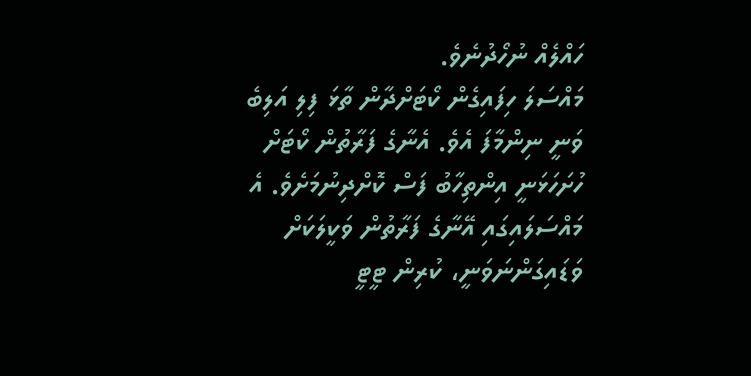ހައްލެއް ނުހޯދުނެވެ.
މައްސަލަ ހިފައިގެން ކޯޓަށްދާން ތާޅަ ފިލި އަލިބެ ވަނީ ނިންމާފަ އެވެ. އެނާގެ ފަރާތުން ކޯޓަށް ހުށަހަޅަނީ އިންތިހާބު ފަސް ކޮށްދިނުމަށެވެ. އެ މައްސަލައިގައި އޭނާގެ ފަރާތުން ވަކީލަކަށް ވަޑައިގަންނަވަނީ، ކުރިން ޓީޓީ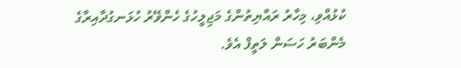ކުޅުއްވި، މިހާރު ރައްޔިތުންގެ މަޖިލީހުގެ ހެންވޭރު ހުޅަނގުދާއިރާގެ މެންބަރު ހަސަން ލަތީފް އެވެ.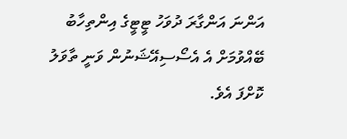އަންނަ އަންގާރަ ދުވަހު ޓީޓީގެ އިންތިހާބު ބޭއްވުމަށް އެ އެސޯސިއޭޝަނުން ވަނީ ތާވަލު ކޮށްފަ އެވެ.